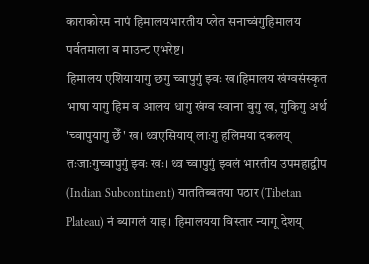काराकोरम नापं हिमालयभारतीय प्लेत सनाच्वंगुहिमालय पर्वतमाला व माउन्ट एभरेष्ट।
हिमालय एशियायागु छगु च्वापुगुं झ्वः ख।हिमालय खंग्वसंस्कृत भाषा यागु हिम व आलय धागु खंग्व स्वाना बुगु ख, गुकिगु अर्थ 'च्वापुयागु छेँ' ख। थ्वएसियाय् लाःगु हलिमया दकलय् तःजाःगुच्वापुगुं झ्वः खः। थ्व च्वापुगुं झ्वलं भारतीय उपमहाद्वीप (Indian Subcontinent) याततिब्बतया पठार (Tibetan Plateau) नं ब्यागलं याइ। हिमालयया विस्तार न्यागू देशय्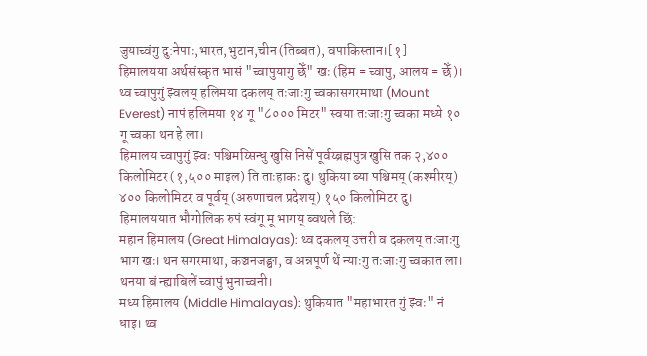जुयाच्वंगु दु:नेपाः,भारत,भुटान,चीन (तिब्बत), वपाकिस्तान।[१]
हिमालयया अर्थसंस्कृत भासं "च्वापुयागु छेँ" खः (हिम = च्वापु, आलय = छेँ)। थ्व च्वापुगुं झ्वलय् हलिमया दकलय् तःजाःगु च्वकासगरमाथा (Mount Everest) नापं हलिमया १४ गू "८००० मिटर" स्वया तःजाःगु च्वका मध्ये १० गू च्वका थन हे ला।
हिमालय च्वापुगुं झ्वः पश्चिमय्सिन्धु खुसि निसें पूर्वय्ब्रह्मपुत्र खुसि तक २,४०० किलोमिटर (१,५०० माइल) ति ताःहाकः दु। थुकिया ब्या पश्चिमय् (कश्मीरय्) ४०० किलोमिटर व पूर्वय् (अरुणाचल प्रदेशय्) १५० किलोमिटर दु।
हिमालययात भौगोलिक रुपं स्वंगू मू भागय् ब्वथले छिं:
महान हिमालय (Great Himalayas): थ्व दकलय् उत्तरी व दकलय् तःजाःगु भाग खः। थन सगरमाथा, कञ्चनजङ्घा, व अन्नपूर्ण थें न्याःगु तःजाःगु च्वकात ला। थनया बं न्ह्याबिलें च्वापुं भुनाच्वनी।
मध्य हिमालय (Middle Himalayas): थुकियात "महाभारत गुं झ्वः" नं धाइ। थ्व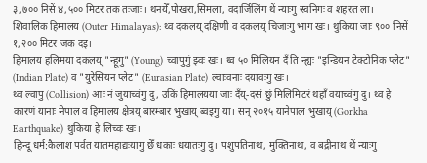३,७०० निसें ४,५०० मिटर तक तःजाः। थनयेँ,पोखरा,सिमला, वदार्जिलिंग थें न्याःगु स्वनिगः व शहरत ला।
शिवालिक हिमालय (Outer Himalayas): थ्व दकलय् दक्षिणी व दकलय् चिजाःगु भाग खः। थुकिया जाः ९०० निसें १,२०० मिटर जक दइ।
हिमालय हलिमया दकलय् "न्हूगु" (Young) च्वापुगुं झ्वः खः। थ्व ५० मिलियन दँ ति न्ह्यः "इन्डियन टेक्टोनिक प्लेट" (Indian Plate) व "युरेसियन प्लेट" (Eurasian Plate) ल्वाःवनाः दयावःगु खः।
थ्व ल्वापु (Collision) आः नं जुयाच्वंगु दु, उकिं हिमालयया जाः दँय्-दसं छुं मिलिमिटरं थहाँ वयाच्वंगु दु। थ्व हे कारणं यानाः नेपाल व हिमालय क्षेत्रय् बारम्बार भुखाय् ब्वइगु या। सन् २०१५ यानेपाल भुखाय् (Gorkha Earthquake) थुकिया हे लिच्वः खः।
हिन्दू धर्म:कैलाश पर्वत यातमहाद्यःयागु छेँ धकाः धयातःगु दु। पशुपतिनाथ, मुक्तिनाथ, व बद्रीनाथ थें न्याःगु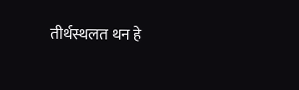तीर्थस्थलत थन हे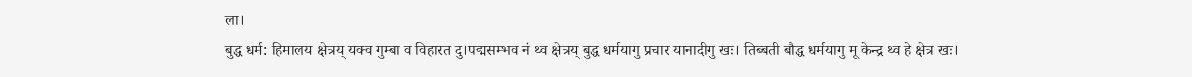ला।
बुद्ध धर्म: हिमालय क्षेत्रय् यक्व गुम्बा व विहारत दु।पद्मसम्भव नं थ्व क्षेत्रय् बुद्ध धर्मयागु प्रचार यानादीगु खः। तिब्बती बौद्ध धर्मयागु मू केन्द्र थ्व हे क्षेत्र खः।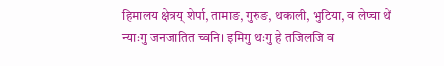हिमालय क्षेत्रय् शेर्पा, तामाङ, गुरुङ, थकाली, भुटिया, व लेप्चा थें न्याःगु जनजातित च्वनि। इमिगु थःगु हे तजिलजि व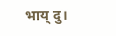भाय् दु।